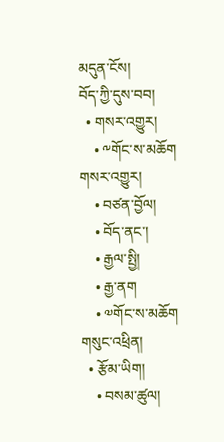མདུན་ངོས།
བོད་ཀྱི་དུས་བབ།
  • གསར་འགྱུར།
    • ༸གོང་ས་མཆོག གསར་འགྱུར།
    • བཙན་བྱོལ།
    • བོད་ནང་།
    • རྒྱལ་སྤྱི།
    • རྒྱ་ནག
    • ༧གོང་ས་མཆོག གསུང་འཕྲིན།
  • རྩོམ་ཡིག།
    • བསམ་ཚུལ།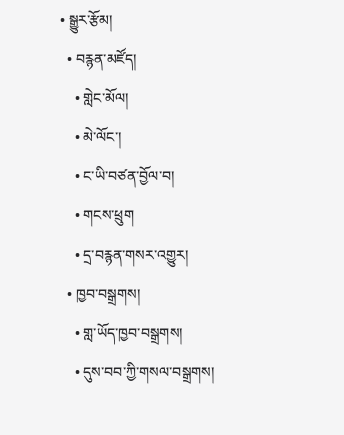• སྒྱུར་རྩོམ།
  • བརྙན་མཛོད།
    • གླེང་མོལ།
    • མེ་ལོང་།
    • ང་ཡི་བཙན་བྱོལ་བ།
    • གངས་ཕྲུག
    • དྲ་བརྙན་གསར་འགྱུར།
  • ཁྱབ་བསྒྲགས།
    • གླ་ཡོད་ཁྱབ་བསྒྲགས།
    • དུས་བབ་ཀྱི་གསལ་བསྒྲགས།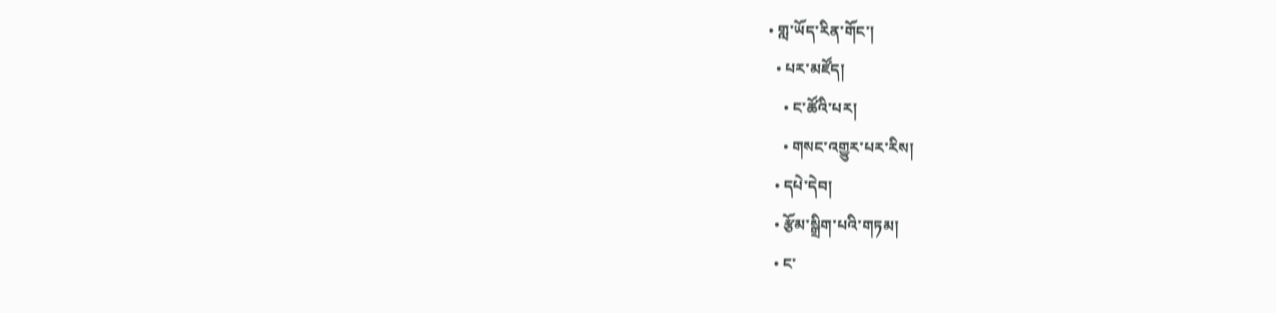• གླ་ཡོད་རིན་གོང་།
  • པར་མཛོད།
    • ང་ཚོའི་པར།
    • གསང་འགྱུར་པར་རིས།
  • དཔེ་དེབ།
  • རྩོམ་སྒྲིག་པའི་གཏམ།
  • ང་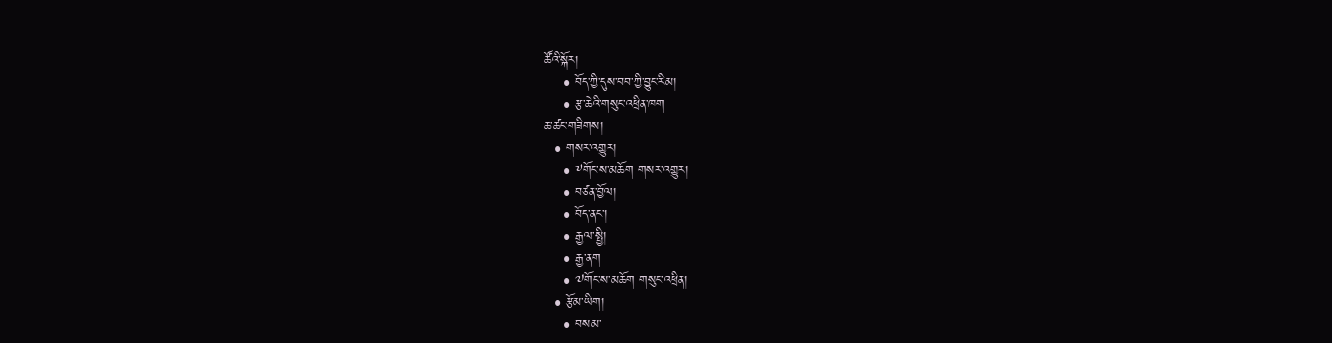ཚོའི་སྐོར།
    • བོད་ཀྱི་དུས་བབ་ཀྱི་བྱུང་རིམ།
    • རྩ་ཆེའི་གསུང་འཕྲིན་ཁག
ཆ་ཚང་གཟིགས།
  • གསར་འགྱུར།
    • ༸གོང་ས་མཆོག གསར་འགྱུར།
    • བཙན་བྱོལ།
    • བོད་ནང་།
    • རྒྱལ་སྤྱི།
    • རྒྱ་ནག
    • ༧གོང་ས་མཆོག གསུང་འཕྲིན།
  • རྩོམ་ཡིག།
    • བསམ་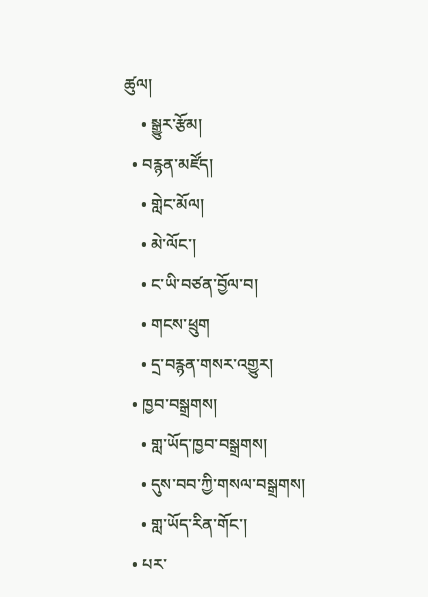ཚུལ།
    • སྒྱུར་རྩོམ།
  • བརྙན་མཛོད།
    • གླེང་མོལ།
    • མེ་ལོང་།
    • ང་ཡི་བཙན་བྱོལ་བ།
    • གངས་ཕྲུག
    • དྲ་བརྙན་གསར་འགྱུར།
  • ཁྱབ་བསྒྲགས།
    • གླ་ཡོད་ཁྱབ་བསྒྲགས།
    • དུས་བབ་ཀྱི་གསལ་བསྒྲགས།
    • གླ་ཡོད་རིན་གོང་།
  • པར་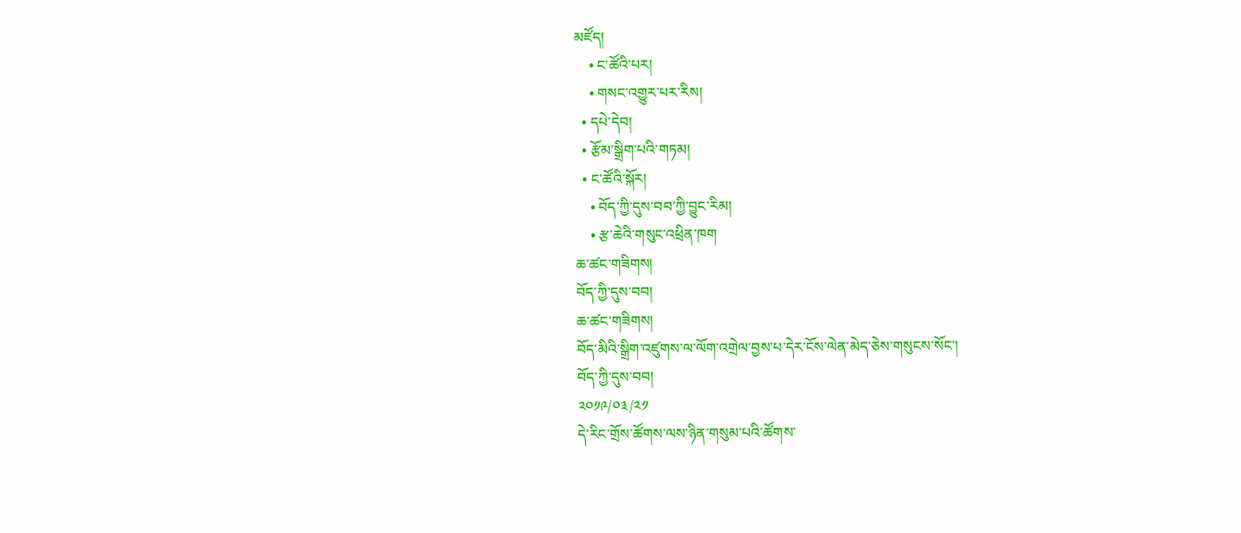མཛོད།
    • ང་ཚོའི་པར།
    • གསང་འགྱུར་པར་རིས།
  • དཔེ་དེབ།
  • རྩོམ་སྒྲིག་པའི་གཏམ།
  • ང་ཚོའི་སྐོར།
    • བོད་ཀྱི་དུས་བབ་ཀྱི་བྱུང་རིམ།
    • རྩ་ཆེའི་གསུང་འཕྲིན་ཁག
ཆ་ཚང་གཟིགས།
བོད་ཀྱི་དུས་བབ།
ཆ་ཚང་གཟིགས།
བོད་མིའི་སྒྲིག་འཛུགས་ལ་ལོག་འགྲེལ་བྱས་པ་དེར་ངོས་ལེན་མེད་ཅེས་གསུངས་སོང་།
བོད་ཀྱི་དུས་བབ།
༢༠༡༩/༠༣/༢༡
དེ་རིང་གྲོས་ཚོགས་ལས་ཉིན་གསུམ་པའི་ཚོགས་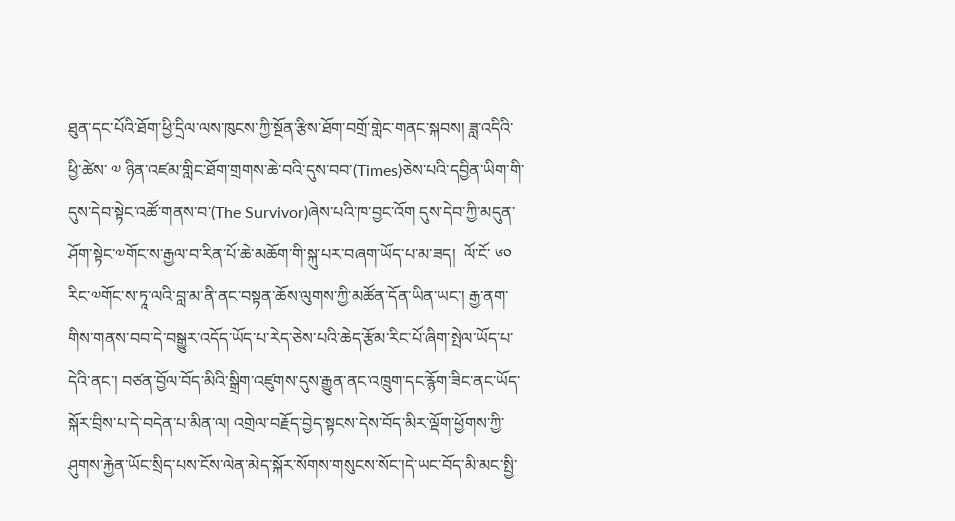ཐུན་དང་པོའི་ཐོག་ཕྱི་དྲིལ་ལས་ཁུངས་ཀྱི་སྔོན་རྩིས་ཐོག་བགྲོ་གླེང་གནང་སྐབས། ཟླ་འདིའི་ཕྱི་ཚེས་ ༧ ཉིན་འཛམ་གླིང་ཐོག་གྲགས་ཆེ་བའི་དུས་བབ་(Times)ཅེས་པའི་དབྱིན་ཡིག་གི་དུས་དེབ་སྟེང་འཚོ་གནས་བ་(The Survivor)ཞེས་པའི་ཁ་བྱང་འོག དུས་དེབ་ཀྱི་མདུན་ཤོག་སྟེང་༧གོང་ས་རྒྱལ་བ་རིན་པོ་ཆེ་མཆོག་གི་སྐུ་པར་བཞག་ཡོད་པ་མ་ཟད།  ལོ་ངོ་ ༦༠ རིང་༧གོང་ས་ཏཱ་ལའི་བླ་མ་ནི་ནང་བསྟན་ཆོས་ལུགས་ཀྱི་མཚོན་དོན་ཡིན་ཡང་། རྒྱ་ནག་གིས་གནས་བབ་དེ་བསྒྱུར་འདོད་ཡོད་པ་རེད་ཅེས་པའི་ཆེད་རྩོམ་རིང་པོ་ཞིག་སྤེལ་ཡོད་པ་དེའི་ནང་། བཙན་བྱོལ་བོད་མིའི་སྒྲིག་འཛུགས་དུས་རྒྱུན་ནང་འཁྲུག་དང་རྙོག་ཟིང་ནང་ཡོད་སྐོར་བྲིས་པ་དེ་བདེན་པ་མིན་ལ། འགྲེལ་བརྗོད་བྱེད་སྟངས་དེས་བོད་མིར་ལྡོག་ཕྱོགས་ཀྱི་ཤུགས་རྐྱེན་ཡོང་སྲིད་པས་ངོས་ལེན་མེད་སྐོར་སོགས་གསུངས་སོང་།དེ་ཡང་བོད་མི་མང་སྤྱི་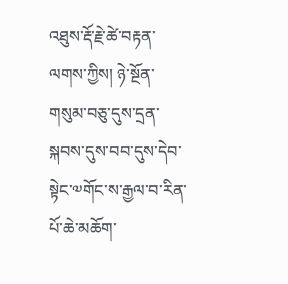འཐུས་རྡོ་རྗེ་ཚེ་བརྟན་ལགས་ཀྱིས། ཉེ་སྔོན་གསུམ་བཅུ་དུས་དྲན་སྐབས་དུས་བབ་དུས་དེབ་སྟེང་༧གོང་ས་རྒྱལ་བ་རིན་པོ་ཆེ་མཆོག་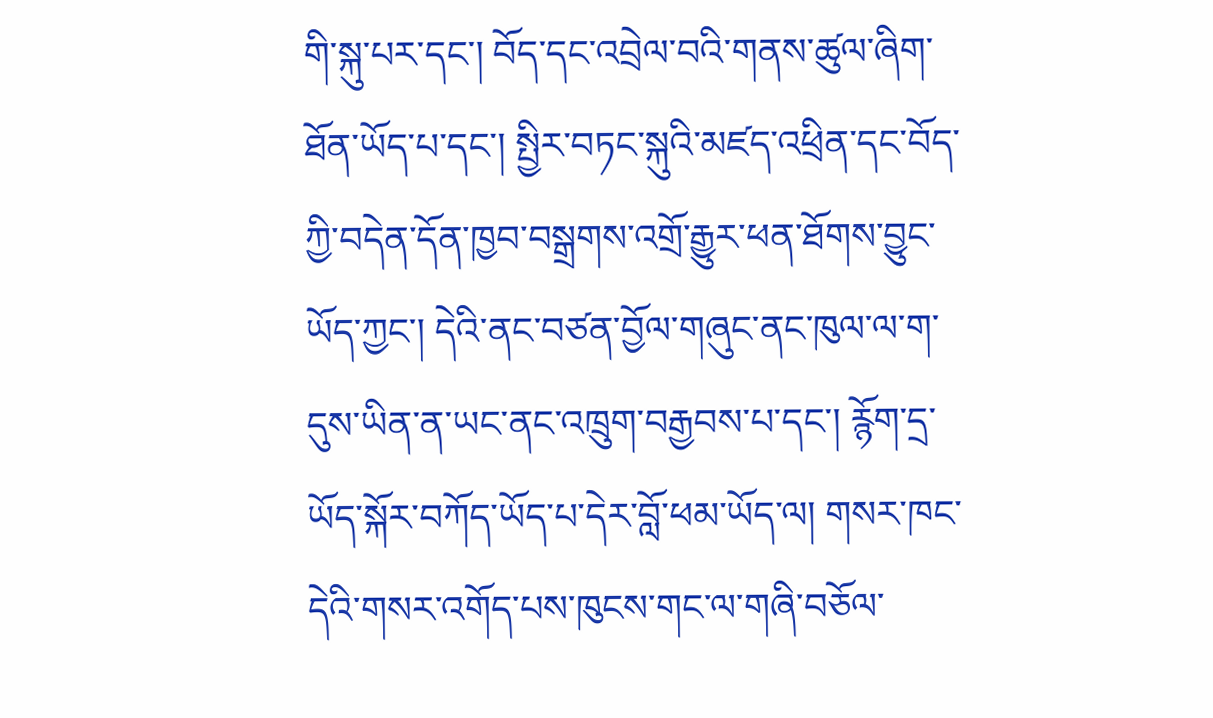གི་སྐུ་པར་དང་། བོད་དང་འབྲེལ་བའི་གནས་ཚུལ་ཞིག་ཐོན་ཡོད་པ་དང་། སྤྱིར་བཏང་སྐུའི་མཛད་འཕྲིན་དང་བོད་ཀྱི་བདེན་དོན་ཁྱབ་བསྒྲགས་འགྲོ་རྒྱུར་ཕན་ཐོགས་བྱུང་ཡོད་ཀྱང་། དེའི་ནང་བཙན་བྱོལ་གཞུང་ནང་ཁུལ་ལ་ག་དུས་ཡིན་ན་ཡང་ནང་འཁྲུག་བརྒྱབས་པ་དང་། རྙོག་དྲ་ཡོད་སྐོར་བཀོད་ཡོད་པ་དེར་བློ་ཕམ་ཡོད་ལ། གསར་ཁང་དེའི་གསར་འགོད་པས་ཁུངས་གང་ལ་གཞི་བཅོལ་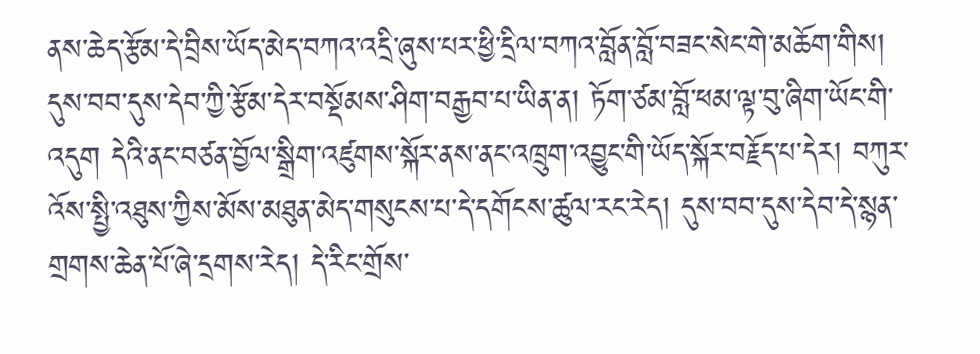ནས་ཆེད་རྩོམ་དེ་བྲིས་ཡོད་མེད་བཀའ་འདྲི་ཞུས་པར་ཕྱི་དྲིལ་བཀའ་བློན་བློ་བཟང་སེང་གེ་མཆོག་གིས། དུས་བབ་དུས་དེབ་ཀྱི་རྩོམ་དེར་བསྡོམས་ཤིག་བརྒྱབ་པ་ཡིན་ན། ཏོག་ཙམ་བློ་ཕམ་ལྟ་བུ་ཞིག་ཡོང་གི་འདུག དེའི་ནང་བཙན་བྱོལ་སྒྲིག་འཛུགས་སྐོར་ནས་ནང་འཁྲུག་འབྱུང་གི་ཡོད་སྐོར་བརྗོད་པ་དེར། བཀུར་འོས་སྤྱི་འཐུས་ཀྱིས་མོས་མཐུན་མེད་གསུངས་པ་དེ་དགོངས་ཚུལ་རང་རེད། དུས་བབ་དུས་དེབ་དེ་སྙན་གྲགས་ཆེན་པོ་ཞེ་དྲགས་རེད། དེ་རིང་གྲོས་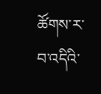ཚོགས་ར་བ་འདིའི་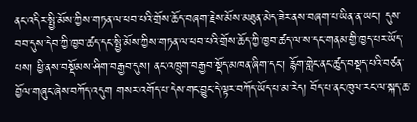ནང་འདིར་སྤྱི་མོས་ཀྱིས་གཏན་ལ་ཕབ་པའི་གྲོས་ཆོད་བཞག་རྗེས་མོས་མཐུན་མེད་ཟེར་ནས་བཞག་པ་ཡིན་ན་ཡང་། དུས་བབ་དུས་དེབ་ཀྱི་ཁྱབ་ཚད་དང་སྤྱི་མོས་ཀྱིས་གཏན་ལ་ཕབ་པའི་གྲོས་ཆོད་ཀྱི་ཁྱབ་ཚད་ལ་ས་དང་གནམ་གྱི་ཁྱད་པར་ཡོད་པས། ཕྱི་ནས་བསྡོམས་ཤིག་བརྒྱབ་དུས། ནང་འཁྲུག་བརྒྱབ་སྡོད་མཁན་ཞིག་དང་། རྙོག་གླེང་ནང་ཚུད་བསྡད་པའི་བཙན་བྱོལ་གཞུང་ཞེས་བཀོད་འདུག གསར་འགོད་པ་དེས་གང་བྱུང་དེ་ལྟར་བཀོད་ཡོད་པ་མ་རེད། བོད་པ་ནང་ཁུལ་རང་ལ་སྐད་ཆ་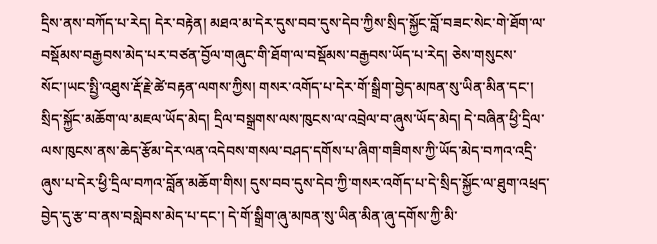དྲིས་ནས་བཀོད་པ་རེད། དེར་བརྟེན། མཐའ་མ་དེར་དུས་བབ་དུས་དེབ་ཀྱིས་སྲིད་སྐྱོང་བློ་བཟང་སེང་གེ་ཐོག་ལ་བསྡོམས་བརྒྱབས་མེད་པར་བཙན་བྱོལ་གཞུང་གི་ཐོག་ལ་བསྡོམས་བརྒྱབས་ཡོད་པ་རེད། ཅེས་གསུངས་སོང་།ཡང་སྤྱི་འཐུས་རྡོ་རྗེ་ཚེ་བརྟན་ལགས་ཀྱིས། གསར་འགོད་པ་དེར་གོ་སྒྲིག་བྱེད་མཁན་སུ་ཡིན་མིན་དང་།  སྲིད་སྐྱོང་མཆོག་ལ་མཇལ་ཡོད་མེད། དྲིལ་བསྒྲགས་ལས་ཁུངས་ལ་འབྲེལ་བ་ཞུས་ཡོད་མེད། དེ་བཞིན་ཕྱི་དྲིལ་ལས་ཁུངས་ནས་ཆེད་རྩོམ་དེར་ལན་འདེབས་གསལ་བཤད་དགོས་པ་ཞིག་གཟིགས་ཀྱི་ཡོད་མེད་བཀའ་འདྲི་ཞུས་པ་དེར་ཕྱི་དྲིལ་བཀའ་བློན་མཆོག་གིས། དུས་བབ་དུས་དེབ་ཀྱི་གསར་འགོད་པ་དེ་སྲིད་སྐྱོང་ལ་ཐུག་འཕྲད་བྱེད་དུ་རྩ་བ་ནས་བསླེབས་མེད་པ་དང་། དེ་གོ་སྒྲིག་ཞུ་མཁན་སུ་ཡིན་མིན་ཞུ་དགོས་ཀྱི་མི་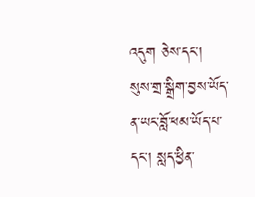འདུག ཅེས་དང་། སུས་གྲ་སྒྲིག་བྱས་ཡོད་ན་ཡང་བློ་ཕམ་ཡོད་པ་དང་། སླད་ཕྱིན་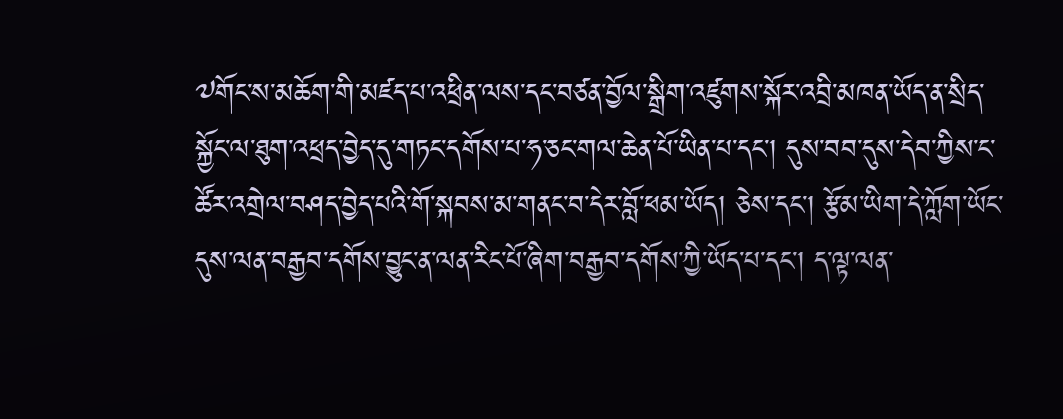༧གོང་ས་མཆོག་གི་མཛད་པ་འཕྲིན་ལས་དང་བཙན་བྱོལ་སྒྲིག་འཛུགས་སྐོར་འབྲི་མཁན་ཡོད་ན་སྲིད་སྐྱོང་ལ་ཐུག་འཕྲད་བྱེད་དུ་གཏང་དགོས་པ་ཧ་ཅང་གལ་ཆེན་པོ་ཡིན་པ་དང་། དུས་བབ་དུས་དེབ་ཀྱིས་ང་ཚོར་འགྲེལ་བཤད་བྱེད་པའི་གོ་སྐབས་མ་གནང་བ་དེར་བློ་ཕམ་ཡོད། ཅེས་དང་། རྩོམ་ཡིག་དེ་ཀློག་ཡོང་དུས་ལན་བརྒྱབ་དགོས་བྱུང་ན་ལན་རིང་པོ་ཞིག་བརྒྱབ་དགོས་ཀྱི་ཡོད་པ་དང་། ད་ལྟ་ལན་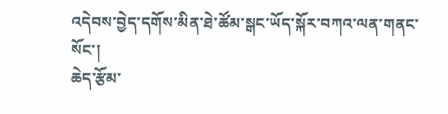འདེབས་བྱེད་དགོས་མིན་ཐེ་ཚོམ་སྒང་ཡོད་སྐོར་བཀའ་ལན་གནང་སོང་།
ཆེད་རྩོམ་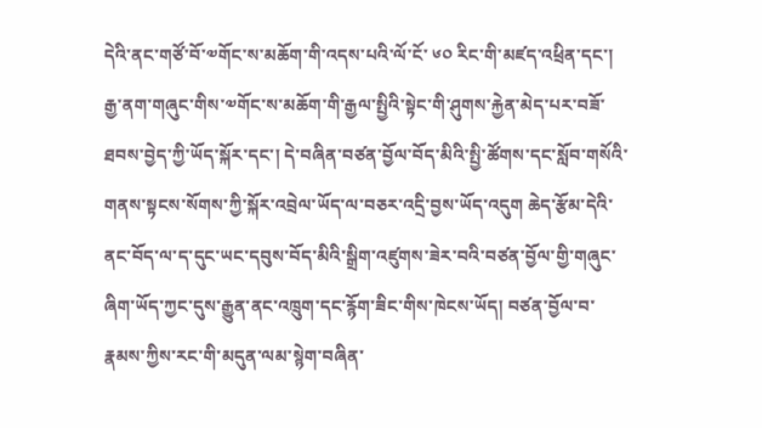དེའི་ནང་གཙོ་བོ་༧གོང་ས་མཆོག་གི་འདས་པའི་ལོ་ངོ་ ༦༠ རིང་གི་མཛད་འཕྲིན་དང་། རྒྱ་ནག་གཞུང་གིས་༧གོང་ས་མཆོག་གི་རྒྱལ་སྤྱིའི་སྟེང་གི་ཤུགས་རྐྱེན་མེད་པར་བཟོ་ཐབས་བྱེད་ཀྱི་ཡོད་སྐོར་དང་། དེ་བཞིན་བཙན་བྱོལ་བོད་མིའི་སྤྱི་ཚོགས་དང་སློབ་གསོའི་གནས་སྟངས་སོགས་ཀྱི་སྐོར་འབྲེལ་ཡོད་ལ་བཅར་འདྲི་བྱས་ཡོད་འདུག ཆེད་རྩོམ་དེའི་ནང་བོད་ལ་ད་དུང་ཡང་དབུས་བོད་མིའི་སྒྲིག་འཛུགས་ཟེར་བའི་བཙན་བྱོལ་གྱི་གཞུང་ཞིག་ཡོད་ཀྱང་དུས་རྒྱུན་ནང་འཁྲུག་དང་རྙོག་ཟིང་གིས་ཁེངས་ཡོད། བཙན་བྱོལ་བ་རྣམས་ཀྱིས་རང་གི་མདུན་ལམ་སྙེག་བཞིན་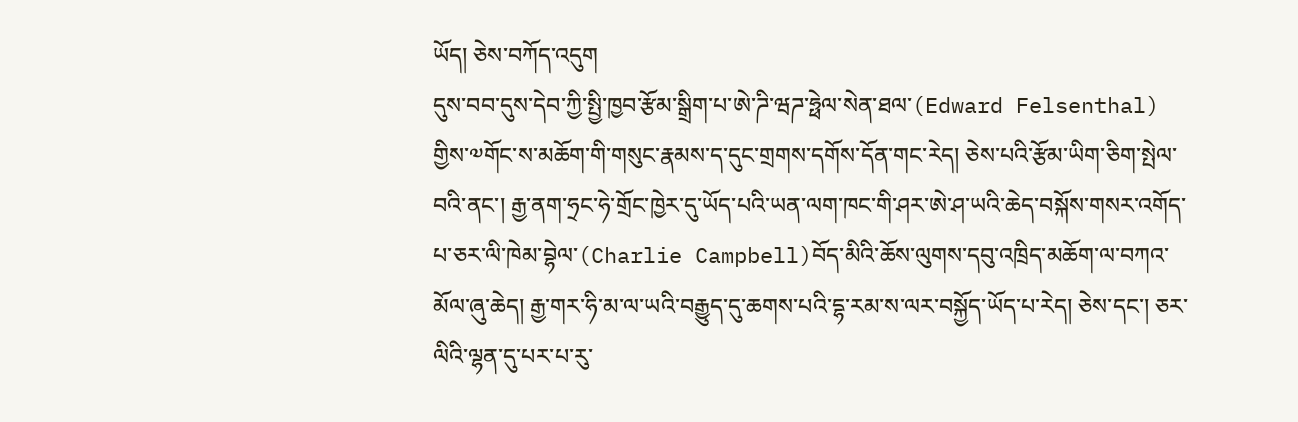ཡོད། ཅེས་བཀོད་འདུག
དུས་བབ་དུས་དེབ་ཀྱི་སྤྱི་ཁྱབ་རྩོམ་སྒྲིག་པ་ཨེ་ཌི་ཝཌ་ཧྥེལ་སེན་ཐལ་(Edward Felsenthal) གྱིས་༧གོང་ས་མཆོག་གི་གསུང་རྣམས་ད་དུང་གྲགས་དགོས་དོན་གང་རེད། ཅེས་པའི་རྩོམ་ཡིག་ཅིག་སྤེལ་བའི་ནང་། རྒྱ་ནག་ཧྲང་ཧེ་གྲོང་ཁྱེར་དུ་ཡོད་པའི་ཡན་ལག་ཁང་གི་ཤར་ཨེ་ཤ་ཡའི་ཆེད་བསྐོས་གསར་འགོད་པ་ཅར་ལི་ཁེམ་བྷེལ་(Charlie Campbell)བོད་མིའི་ཆོས་ལུགས་དབུ་འཁྲིད་མཆོག་ལ་བཀའ་མོལ་ཞུ་ཆེད། རྒྱ་གར་ཧི་མ་ལ་ཡའི་བརྒྱུད་དུ་ཆགས་པའི་དྷ་རམ་ས་ལར་བསྐྱོད་ཡོད་པ་རེད། ཅེས་དང་། ཅར་ལིའི་ལྷན་དུ་པར་པ་རུ་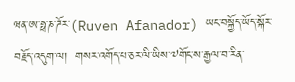ཝན་ཨ་ཧྥ་ཎ་ཌོར་(Ruven Afanador) ཡང་བསྐྱོད་ཡོད་སྐོར་བརྗོད་འདུག་ལ།  གསར་འགོད་པ་ཅར་ལི་ཡིས་༧གོང་ས་རྒྱལ་བ་རིན་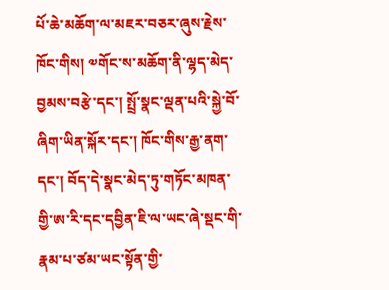པོ་ཆེ་མཆོག་ལ་མཇར་བཅར་ཞུས་རྗེས་ཁོང་གིས། ༧གོང་ས་མཆོག་ནི་ལྷད་མེད་བྱམས་བརྩེ་དང་། སྤྲོ་སྣང་ལྡན་པའི་སྐྱེ་བོ་ཞིག་ཡིན་སྐོར་དང་། ཁོང་གིས་རྒྱ་ནག་དང་། བོད་དེ་སྣང་མེད་ཏུ་གཏོང་མཁན་གྱི་ཨ་རི་དང་དབྱིན་ཇི་ལ་ཡང་ཞེ་སྡང་གི་རྣམ་པ་ཙམ་ཡང་སྟོན་གྱི་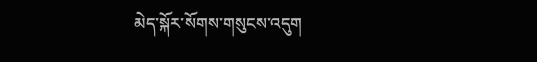མེད་སྐོར་སོགས་གསུངས་འདུག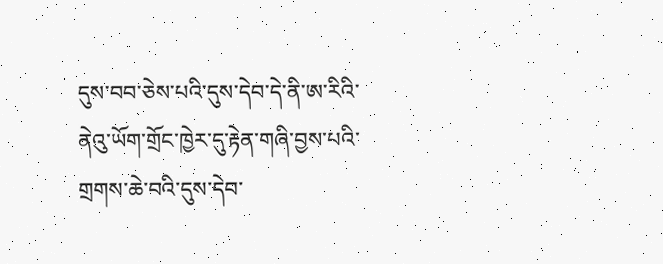དུས་བབ་ཅེས་པའི་དུས་དེབ་དེ་ནི་ཨ་རིའི་ནེའུ་ཡོག་གྲོང་ཁྱེར་དུ་རྟེན་གཞི་བྱས་པའི་གྲགས་ཆེ་བའི་དུས་དེབ་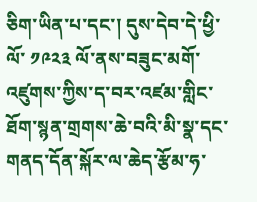ཅིག་ཡིན་པ་དང་། དུས་དེབ་དེ་ཕྱི་ལོ་ ༡༩༢༣ ལོ་ནས་བཟུང་མགོ་འཛུགས་ཀྱིས་ད་བར་འཛམ་གླིང་ཐོག་སྙན་གྲགས་ཆེ་བའི་མི་སྣ་དང་གནད་དོན་སྐོར་ལ་ཆེད་རྩོམ་ཧ་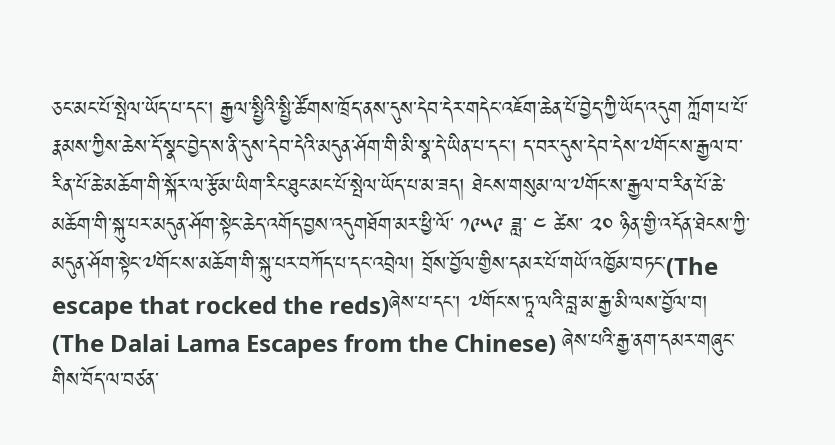ཅང་མང་པོ་སྤེལ་ཡོད་པ་དང་། རྒྱལ་སྤྱིའི་སྤྱི་ཚོགས་ཁྲོད་ནས་དུས་དེབ་དེར་གདེང་འཇོག་ཆེན་པོ་བྱེད་ཀྱི་ཡོད་འདུག ཀློག་པ་པོ་རྣམས་ཀྱིས་ཆེས་དོ་སྣང་བྱེད་ས་ནི་དུས་དེབ་དེའི་མདུན་ཤོག་གི་མི་སྣ་དེ་ཡིན་པ་དང་། ད་བར་དུས་དེབ་དེས་༧གོང་ས་རྒྱལ་བ་རིན་པོ་ཆེ་མཆོག་གི་སྐོར་ལ་རྩོམ་ཡིག་རིང་ཐུང་མང་པོ་སྤེལ་ཡོད་པ་མ་ཟད། ཐེངས་གསུམ་ལ་༧གོང་ས་རྒྱལ་བ་རིན་པོ་ཆེ་མཆོག་གི་སྐུ་པར་མདུན་ཤོག་སྟེང་ཆེད་འགོད་བྱས་འདུགཐོག་མར་ཕྱི་ལོ་ ༡༩༥༩ ཟླ་ ༤ ཚེས་ ༢༠ ཉིན་གྱི་འདོན་ཐེངས་ཀྱི་མདུན་ཤོག་སྟེང་༧གོང་ས་མཆོག་གི་སྐུ་པར་བཀོད་པ་དང་འབྲེལ། བྲོས་བྱོལ་གྱིས་དམར་པོ་གཡོ་འཁྱོམ་བཏང་(The escape that rocked the reds)ཞེས་པ་དང་། ༧གོང་ས་ཏཱ་ལའི་བླ་མ་རྒྱ་མི་ལས་བྱོལ་བ། (The Dalai Lama Escapes from the Chinese) ཞེས་པའི་རྒྱ་ནག་དམར་གཞུང་གིས་བོད་ལ་བཙན་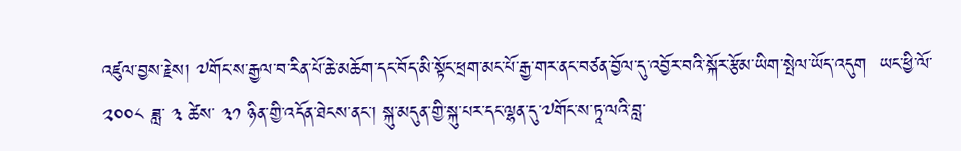འཛུལ་བྱས་རྗེས། ༧གོང་ས་རྒྱལ་བ་རིན་པོ་ཆེ་མཆོག་དང་བོད་མི་སྟོང་ཕྲག་མང་པོ་རྒྱ་གར་ནང་བཙན་བྱོལ་དུ་འབྱོར་བའི་སྐོར་རྩོམ་ཡིག་སྤེལ་ཡོད་འདུག  ཡང་ཕྱི་ལོ་ ༢༠༠༨ ཟླ་ ༣ ཚེས་ ༣༡ ཉིན་གྱི་འདོན་ཐེངས་ནང་། སྐུ་མདུན་གྱི་སྐུ་པར་དང་ལྷན་དུ་༧གོང་ས་ཏཱ་ལའི་བླ་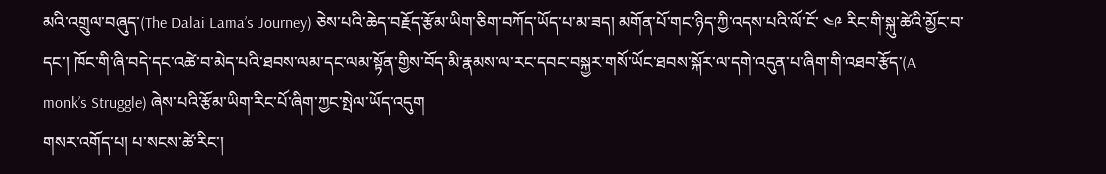མའི་འགྲུལ་བཞུད་(The Dalai Lama’s Journey) ཅེས་པའི་ཆེད་བརྗོད་རྩོམ་ཡིག་ཅིག་བཀོད་ཡོད་པ་མ་ཟད། མགོན་པོ་གང་ཉིད་ཀྱི་འདས་པའི་ལོ་ངོ་ ༤༩ རིང་གི་སྐུ་ཚེའི་མྱོང་བ་དང་། ཁོང་གི་ཞི་བདེ་དང་འཚེ་བ་མེད་པའི་ཐབས་ལམ་དང་ལམ་སྟོན་གྱིས་བོད་མི་རྣམས་ལ་རང་དབང་བསྐྱར་གསོ་ཡོང་ཐབས་སྐོར་ལ་དགེ་འདུན་པ་ཞིག་གི་འཐབ་རྩོད་(A monk’s Struggle) ཞེས་པའི་རྩོམ་ཡིག་རིང་པོ་ཞིག་ཀྱང་སྤེལ་ཡོད་འདུག
གསར་འགོད་པ། པ་སངས་ཚེ་རིང་།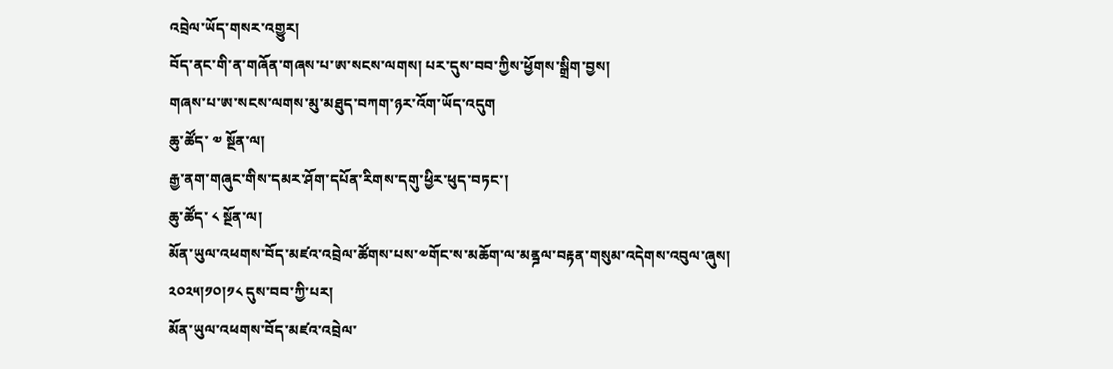འབྲེལ་ཡོད་གསར་འགྱུར།
བོད་ནང་གི་ན་གཞོན་གཞས་པ་ཨ་སངས་ལགས། པར་དུས་བབ་ཀྱིས་ཕྱོགས་སྒྲིག་བྱས།
གཞས་པ་ཨ་སངས་ལགས་མུ་མཐུད་བཀག་ཉར་འོག་ཡོད་འདུག
ཆུ་ཚོད་ ༧ སྔོན་ལ།
རྒྱ་ནག་གཞུང་གིས་དམར་ཤོག་དཔོན་རིགས་དགུ་ཕྱིར་ཕུད་བཏང་།
ཆུ་ཚོད་ ༨ སྔོན་ལ།
མོན་ཡུལ་འཕགས་བོད་མཛའ་འབྲེལ་ཚོགས་པས་༧གོང་ས་མཆོག་ལ་མནྜལ་བརྟན་གསུམ་འདེགས་འབུལ་ཞུས། ༢༠༢༥།༡༠།༡༨ དུས་བབ་ཀྱི་པར།
མོན་ཡུལ་འཕགས་བོད་མཛའ་འབྲེལ་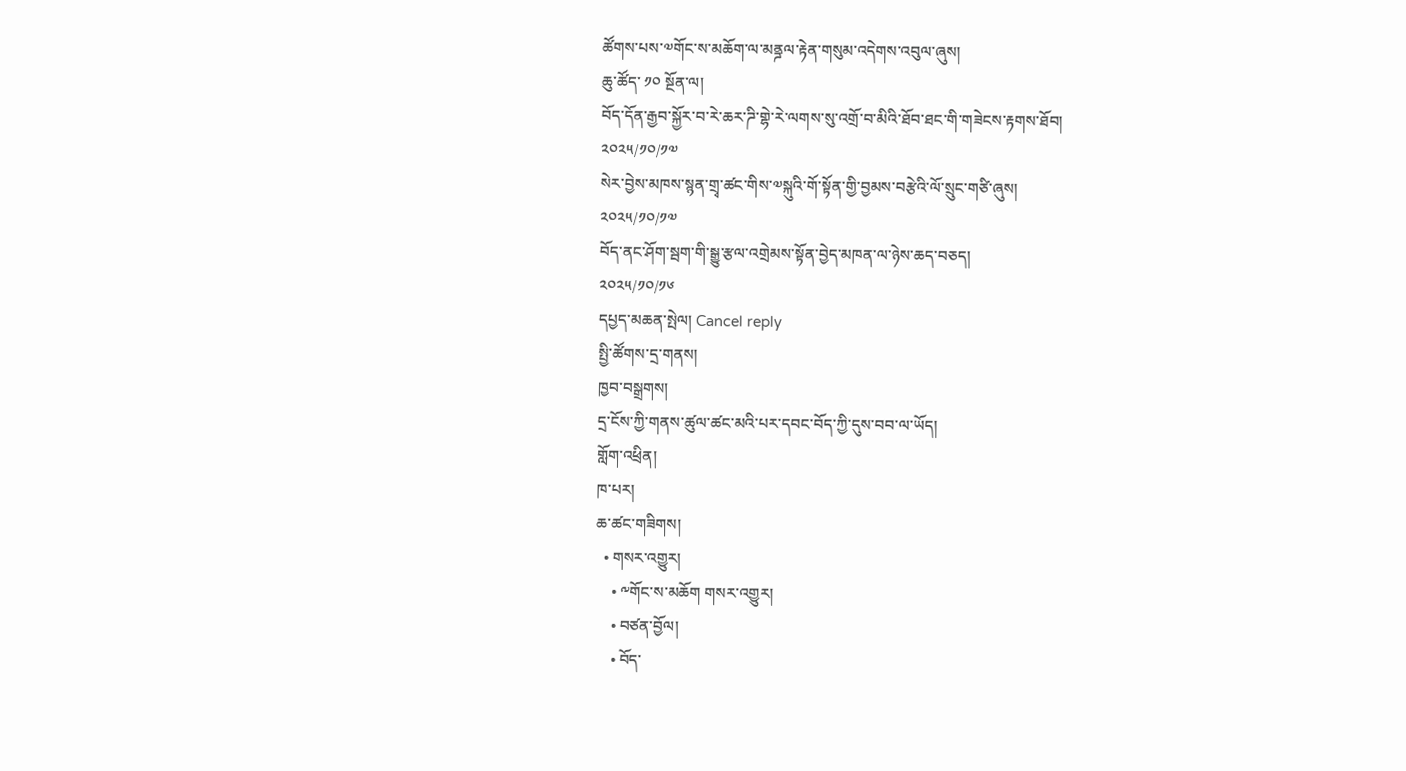ཚོགས་པས་༧གོང་ས་མཆོག་ལ་མནྜལ་རྟེན་གསུམ་འདེགས་འབུལ་ཞུས།
ཆུ་ཚོད་ ༡༠ སྔོན་ལ།
བོད་དོན་རྒྱབ་སྐྱོར་བ་རེ་ཆར་ཌི་གྷེ་རེ་ལགས་སུ་འགྲོ་བ་མིའི་ཐོབ་ཐང་གི་གཟེངས་རྟགས་ཐོབ།
༢༠༢༥/༡༠/༡༧
སེར་བྱེས་མཁས་སྙན་གྲྭ་ཚང་གིས་༧སྐུའི་གོ་སྟོན་གྱི་བྱམས་བརྩེའི་ལོ་སྲུང་གཙི་ཞུས།
༢༠༢༥/༡༠/༡༧
བོད་ནང་ཤོག་སྦག་གི་སྒྱུ་རྩལ་འགྲེམས་སྟོན་བྱེད་མཁན་ལ་ཉེས་ཆད་བཅད།
༢༠༢༥/༡༠/༡༦
དཔྱད་མཆན་སྤེལ། Cancel reply
སྤྱི་ཚོགས་དྲ་གནས།
ཁྱབ་བསྒྲགས།
དྲ་ངོས་ཀྱི་གནས་ཚུལ་ཚང་མའི་པར་དབང་བོད་ཀྱི་དུས་བབ་ལ་ཡོད།
གློག་འཕྲིན།
ཁ་པར།
ཆ་ཚང་གཟིགས།
  • གསར་འགྱུར།
    • ༸གོང་ས་མཆོག གསར་འགྱུར།
    • བཙན་བྱོལ།
    • བོད་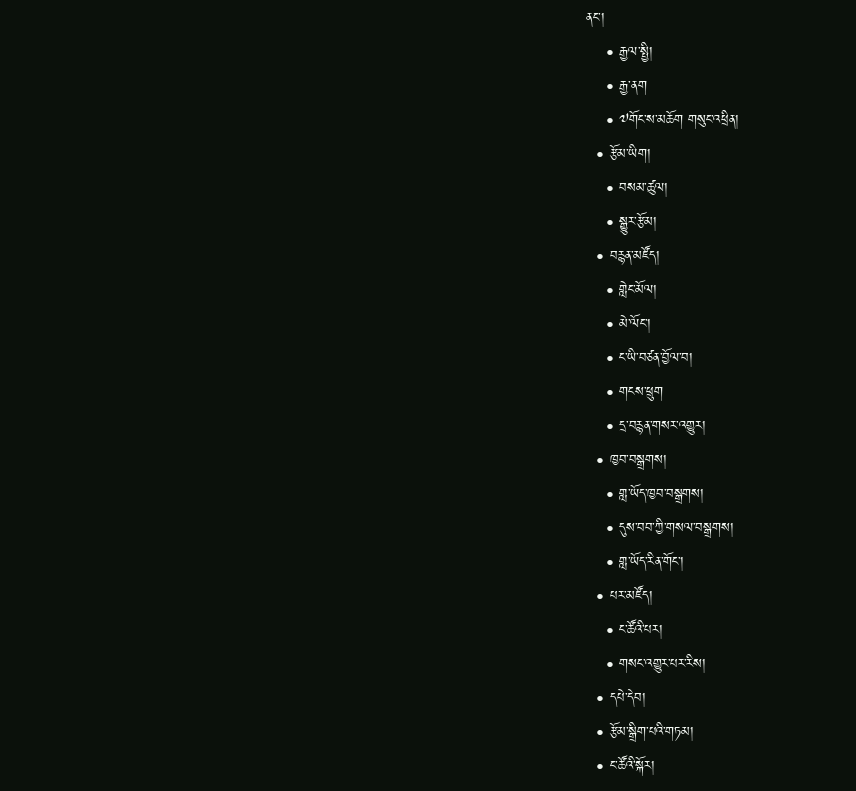ནང་།
    • རྒྱལ་སྤྱི།
    • རྒྱ་ནག
    • ༧གོང་ས་མཆོག གསུང་འཕྲིན།
  • རྩོམ་ཡིག།
    • བསམ་ཚུལ།
    • སྒྱུར་རྩོམ།
  • བརྙན་མཛོད།
    • གླེང་མོལ།
    • མེ་ལོང་།
    • ང་ཡི་བཙན་བྱོལ་བ།
    • གངས་ཕྲུག
    • དྲ་བརྙན་གསར་འགྱུར།
  • ཁྱབ་བསྒྲགས།
    • གླ་ཡོད་ཁྱབ་བསྒྲགས།
    • དུས་བབ་ཀྱི་གསལ་བསྒྲགས།
    • གླ་ཡོད་རིན་གོང་།
  • པར་མཛོད།
    • ང་ཚོའི་པར།
    • གསང་འགྱུར་པར་རིས།
  • དཔེ་དེབ།
  • རྩོམ་སྒྲིག་པའི་གཏམ།
  • ང་ཚོའི་སྐོར།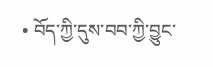• བོད་ཀྱི་དུས་བབ་ཀྱི་བྱུང་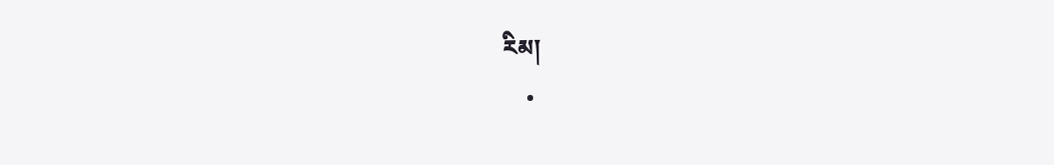རིམ།
    •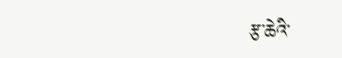རྩ་ཆེའི་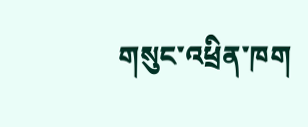གསུང་འཕྲིན་ཁག